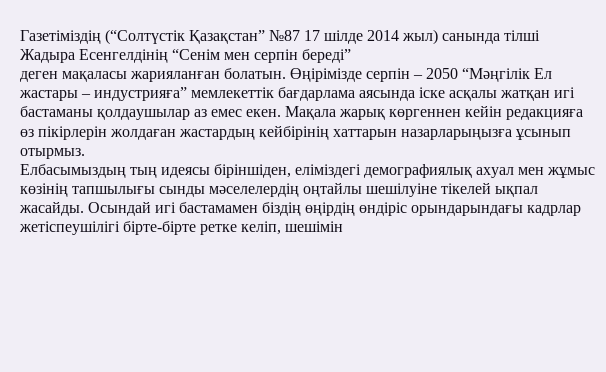Газетіміздің (“Солтүстік Қазақстан” №87 17 шілде 2014 жыл) санында тілші Жадыра Есенгелдінің “Сенім мен серпін береді”
деген мақаласы жарияланған болатын. Өңірімізде серпін – 2050 “Мәңгілік Ел жастары – индустрияға” мемлекеттік бағдарлама аясында іске асқалы жатқан игі бастаманы қолдаушылар аз емес екен. Мақала жарық көргеннен кейін редакцияға өз пікірлерін жолдаған жастардың кейбірінің хаттарын назарларыңызға ұсынып отырмыз.
Елбасымыздың тың идеясы біріншіден, еліміздегі демографиялық ахуал мен жұмыс көзінің тапшылығы сынды мәселелердің оңтайлы шешілуіне тікелей ықпал жасайды. Осындай игі бастамамен біздің өңірдің өндіріс орындарындағы кадрлар жетіспеушілігі бірте-бірте ретке келіп, шешімін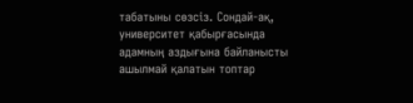табатыны сөзсіз. Сондай-ақ, университет қабырғасында адамның аздығына байланысты ашылмай қалатын топтар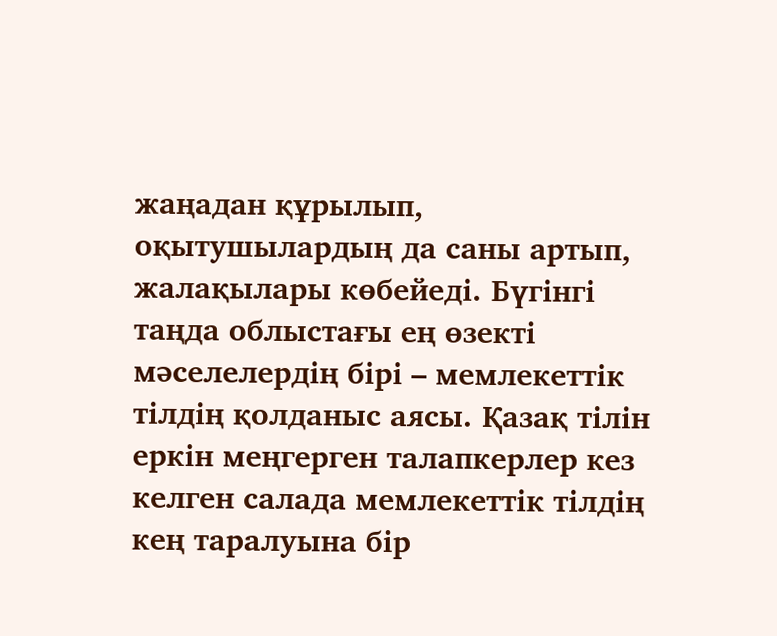жаңадан құрылып, оқытушылардың да саны артып, жалақылары көбейеді. Бүгінгі таңда облыстағы ең өзекті мәселелердің бірі – мемлекеттік тілдің қолданыс аясы. Қазақ тілін еркін меңгерген талапкерлер кез келген салада мемлекеттік тілдің кең таралуына бір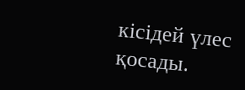кісідей үлес қосады.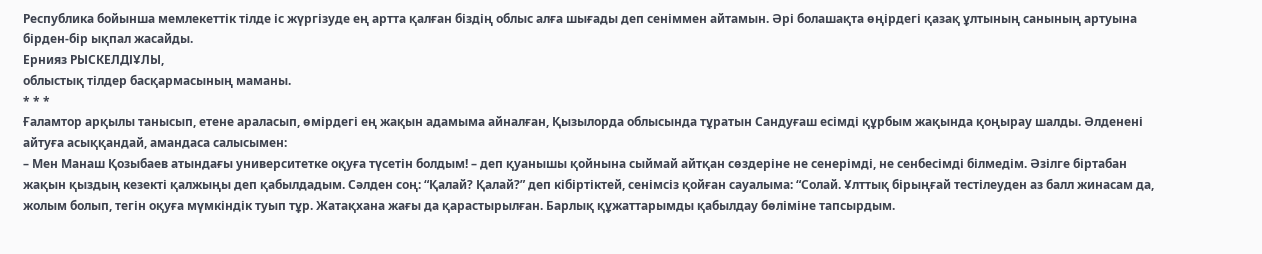Республика бойынша мемлекеттік тілде іс жүргізуде ең артта қалған біздің облыс алға шығады деп сеніммен айтамын. Әрі болашақта өңірдегі қазақ ұлтының санының артуына бірден-бір ықпал жасайды.
Ернияз РЫСКЕЛДІҰЛЫ,
облыстық тілдер басқармасының маманы.
* * *
Ғаламтор арқылы танысып, етене араласып, өмірдегі ең жақын адамыма айналған, Қызылорда облысында тұратын Сандуғаш есімді құрбым жақында қоңырау шалды. Әлденені айтуға асыққандай, амандаса салысымен:
– Мен Манаш Қозыбаев атындағы университетке оқуға түсетін болдым! – деп қуанышы қойнына сыймай айтқан сөздеріне не сенерімді, не сенбесімді білмедім. Әзілге біртабан жақын қыздың кезекті қалжыңы деп қабылдадым. Сәлден соң: “Қалай? Қалай?” деп кібіртіктей, сенімсіз қойған сауалыма: “Солай. Ұлттық бірыңғай тестілеуден аз балл жинасам да, жолым болып, тегін оқуға мүмкіндік туып тұр. Жатақхана жағы да қарастырылған. Барлық құжаттарымды қабылдау бөліміне тапсырдым.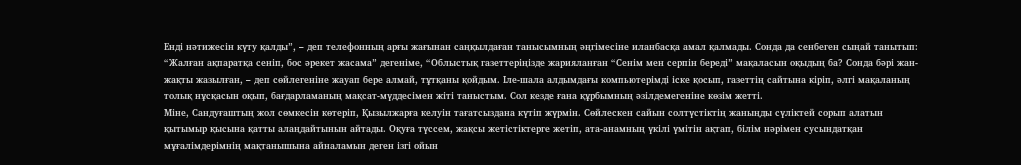Енді нәтижесін күту қалды”, – деп телефонның арғы жағынан саңқылдаған танысымның әңгімесіне иланбасқа амал қалмады. Сонда да сенбеген сыңай танытып: “Жалған ақпаратқа сеніп, бос әрекет жасама” дегеніме, “Облыстық газеттеріңізде жарияланған “Сенім мен серпін береді” мақаласын оқыдың ба? Сонда бәрі жан-жақты жазылған, – деп сөйлегеніне жауап бере алмай, тұтқаны қойдым. Іле-шала алдымдағы компьютерімді іске қосып, газеттің сайтына кіріп, әлгі мақаланың толық нұсқасын оқып, бағдарламаның мақсат-мүддесімен жіті таныстым. Сол кезде ғана құрбымның әзілдемегеніне көзім жетті.
Міне, Сандуғаштың жол сөмкесін көтеріп, Қызылжарға келуін тағатсыздана күтіп жүрмін. Сөйлескен сайын солтүстіктің жаныңды сүліктей сорып алатын қытымыр қысына қатты алаңдайтынын айтады. Оқуға түссем, жақсы жетістіктерге жетіп, ата-анамның үкілі үмітін ақтап, білім нәрімен сусындатқан мұғалімдерімнің мақтанышына айналамын деген ізгі ойын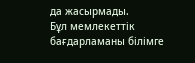да жасырмады.
Бұл мемлекеттік бағдарламаны білімге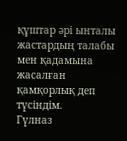құштар әрі ынталы жастардың талабы мен қадамына жасалған қамқорлық деп түсіндім.
Гүлназ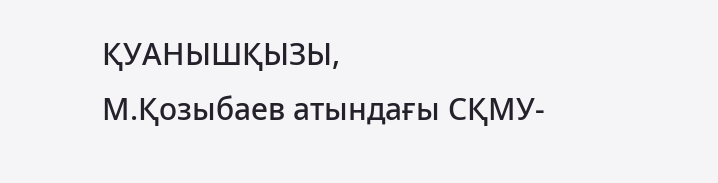ҚУАНЫШҚЫЗЫ,
М.Қозыбаев атындағы СҚМУ-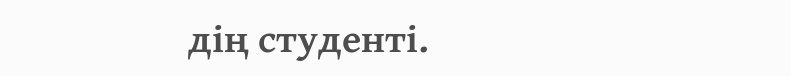дің студенті.